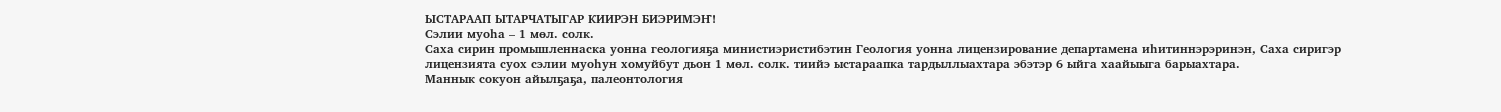ЫСТАРААП ЫТАРЧАТЫГАР КИИРЭН БИЭРИМЭҤ!
Сэлии муоһа – 1 мөл. солк.
Саха сирин промышленнаска уонна геологияҕа министиэристибэтин Геология уонна лицензирование департамена иһитиннэрэринэн, Саха сиригэр лицензията суох сэлии муоһун хомуйбут дьон 1 мөл. солк. тиийэ ыстараапка тардыллыахтара эбэтэр 6 ыйга хаайыыга барыахтара.
Маннык сокуон айылҕаҕа, палеонтология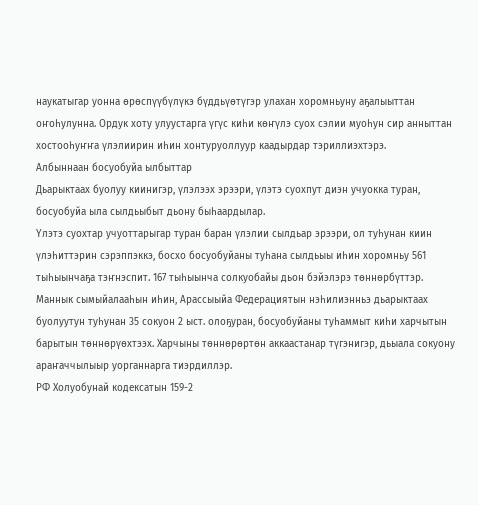наукатыгар уонна өрөспүүбүлүкэ бүддьүөтүгэр улахан хоромньуну аҕалыыттан оҥоһулунна. Ордук хоту улуустарга үгүс киһи көҥүлэ суох сэлии муоһун сир анныттан хостооһуҥҥа үлэлиирин иһин хонтуруоллуур каадырдар тэриллиэхтэрэ.
Албыннаан босуобуйа ылбыттар
Дьарыктаах буолуу киинигэр, үлэлээх эрээри, үлэтэ суохпут диэн учуокка туран, босуобуйа ыла сылдьыбыт дьону быһаардылар.
Үлэтэ суохтар учуоттарыгар туран баран үлэлии сылдьар эрээри, ол туһунан киин үлэһиттэрин сэрэппэккэ, босхо босуобуйаны туһана сылдьыы иһин хоромньу 561 тыһыынчаҕа тэҥнэспит. 167 тыһыынча солкуобайы дьон бэйэлэрэ төннөрбүттэр.
Маннык сымыйалааһын иһин, Арассыыйа Федерациятын нэһилиэнньэ дьарыктаах буолуутун туһунан 35 сокуон 2 ыст. олоҕуран, босуобуйаны туһаммыт киһи харчытын барытын төннөрүөхтээх. Харчыны төннөрөртөн аккаастанар түгэнигэр, дьыала сокуону араҥаччылыыр уорганнарга тиэрдиллэр.
РФ Холуобунай кодексатын 159-2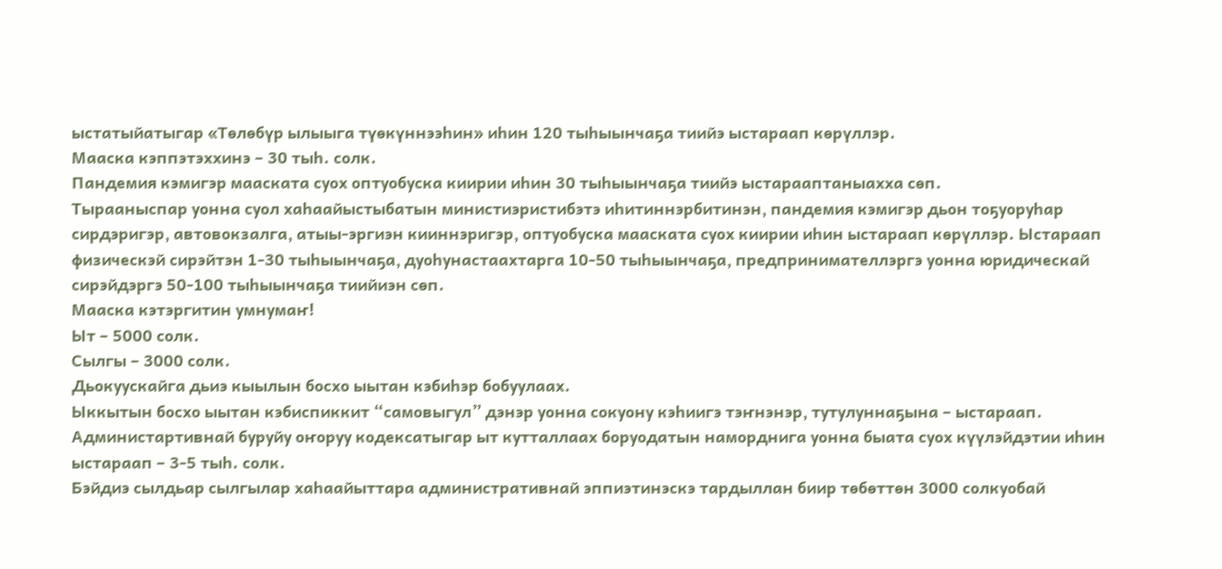ыстатыйатыгар «Төлөбүр ылыыга түөкүннээһин» иһин 120 тыһыынчаҕа тиийэ ыстараап көрүллэр.
Мааска кэппэтэххинэ – 30 тыһ. солк.
Пандемия кэмигэр мааската суох оптуобуска киирии иһин 30 тыһыынчаҕа тиийэ ыстарааптаныахха сөп.
Тырааныспар уонна суол хаһаайыстыбатын министиэристибэтэ иһитиннэрбитинэн, пандемия кэмигэр дьон тоҕуоруһар сирдэригэр, автовокзалга, атыы-эргиэн кииннэригэр, оптуобуска мааската суох киирии иһин ыстараап көрүллэр. Ыстараап физическэй сирэйтэн 1-30 тыһыынчаҕа, дуоһунастаахтарга 10-50 тыһыынчаҕа, предпринимателлэргэ уонна юридическай сирэйдэргэ 50-100 тыһыынчаҕа тиийиэн сөп.
Мааска кэтэргитин умнумаҥ!
Ыт – 5000 солк.
Сылгы – 3000 солк.
Дьокуускайга дьиэ кыылын босхо ыытан кэбиһэр бобуулаах.
Ыккытын босхо ыытан кэбиспиккит “самовыгул” дэнэр уонна сокуону кэһиигэ тэҥнэнэр, тутулуннаҕына – ыстараап. Администартивнай буруйу оҥоруу кодексатыгар ыт кутталлаах боруодатын наморднига уонна быата суох күүлэйдэтии иһин ыстараап – 3-5 тыһ. солк.
Бэйдиэ сылдьар сылгылар хаһаайыттара административнай эппиэтинэскэ тардыллан биир төбөттөн 3000 солкуобай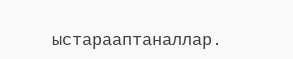ыстарааптаналлар.